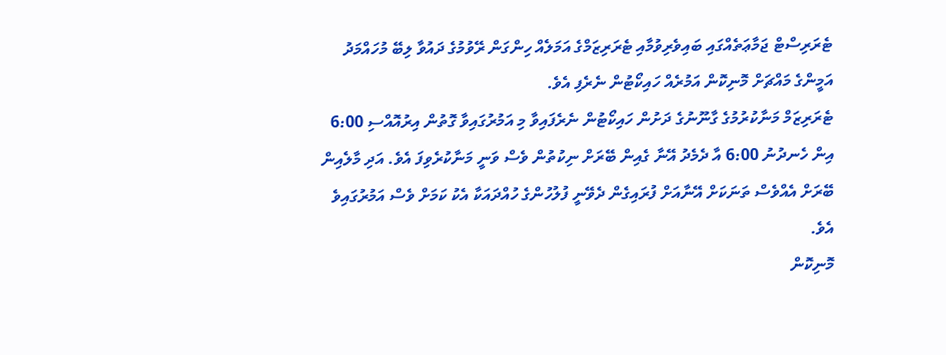ޓެރަރިސްޓް ޖަމާޢަތެއްގައި ބައިވެރިވުމާއި ޓެރަރިޒަމްގެ އަމަލެއް ހިންގަން ރޭވުމުގެ ދައުވާ ލިބޭ މުހައްމަދު އަމީންގެ މައްޗަށް މޮނިކޮން އަމުރެއް ހައިކޯޓުން ނެރެފި އެވެ.
ޓެރަރިޒަމް މަނާކުރުމުގެ ގާނޫނުގެ ދަށުން ހައިކޯޓުން ނެރެފައިވާ މި އަމުރުގައިވާ ގޮތުން އިރުއޮއްސި 6:00 އިން ހެނދުނު 6:00 އާ ދެމެދު އޭނާ ގެއިން ބޭރަށް ނިކުތުން ވެސް ވަނީ މަނާކުރެވިފަ އެވެ. އަދި މާލެއިން ބޭރަށް އެއްވެސް ތަނަކަށް އޭނާއަށް ފުރައިގެން ދެވޭނީ ފުލުހުންގެ ހުއްދައަކާ އެކު ކަމަށް ވެސް އަމުރުގައިވެ އެވެ.
މޮނިކޮން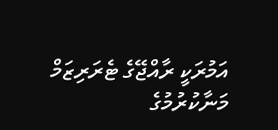އަމުރަކީ ރާއްޖޭގެ ޓެރަރިޒަމް މަނާކުރުމުގެ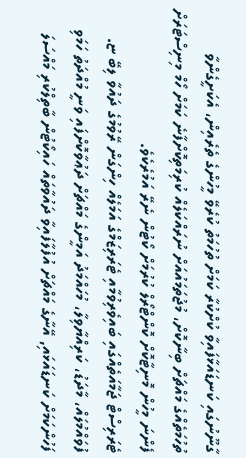ގާނޫނުގައި ކަނޑައަޅާފައިވާ ކުށްކުރާ ކަމަށް ތުހުމަތު ކުރެވޭ މީހުންގެ ތެރެއިން، އެކަށީގެންވާ ތުހުމަތެއްގެ މައްޗަށް ބިނާކޮށް، މުޖުތަމައުއަށް ނުރައްކަލެއް ކުރިމަތިކޮށްފާނެ ކަމަށް ހޯމް މިނިސްޓަރަށް ފެންނަ މީހުން މޮނިޓާކޮށް ކޮންޓްރޯލް ކުރުމަށް ކޯޓުން ނެރޭ އަމުރެކެވެ.
ޓެރަރިސްޓް ޖަމާއަތެއްގައި ބައިވެރިވުމާއި ޓެރަރިޒަމްގެ އަމަލެއް ހިންގަން ރޭވުމުގެ ދައުވާ ލިބޭ ޏ. ފުވައްމުލައް، މާދަޑު، ކަރިއްޔާވިލާ، މުހައްމަދު އަމީންގެ މައްޗަށް ދަޢުވާކޮށްފައި ވަނީ މުއްދަތު ހަމަވި ފަހުންކަމަށް ކަނޑައަޅައި, އޭނާގެ މައްޗަށް އުފުލާފައިވާ ދައުވާތައް ހައިކޯޓުން ބާތިލްކުރި މައްސަލަ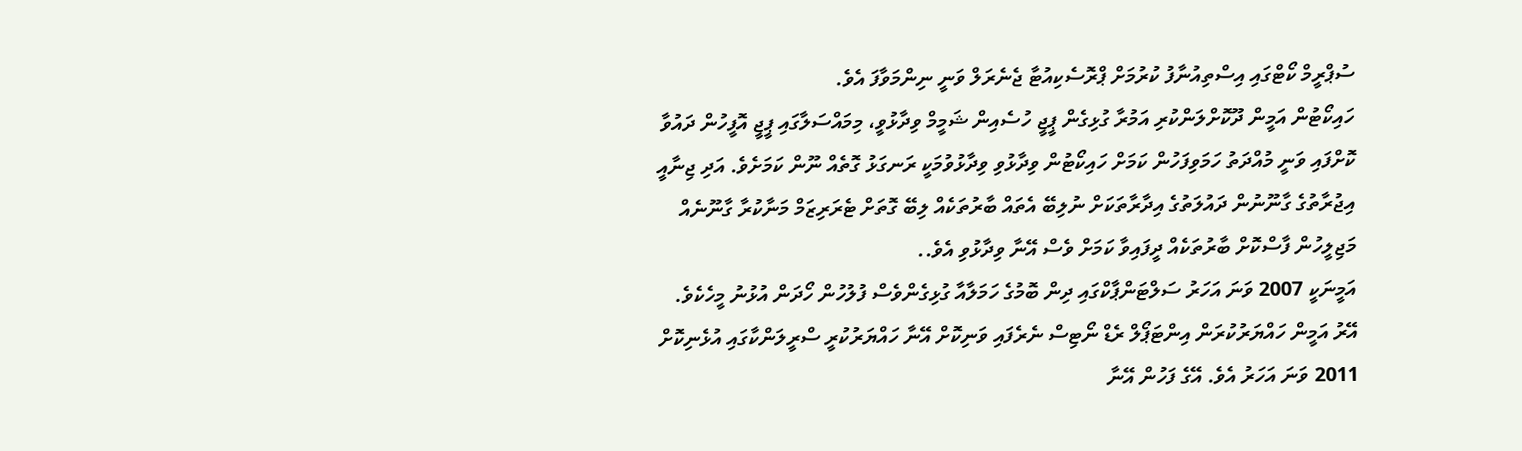ސުޕްރީމް ކޯޓްގައި އިސްތިއުނާފު ކުރުމަށް ޕްރޮސެކިއުޓާ ޖެނެރަލް ވަނީ ނިންމަވާފަ އެވެ.
ހައިކޯޓުން އަމީން ދޫކޮށްލަންކުރި އަމުރާ ގުޅިގެން ޕީޖީ ހުސެއިން ޝަމީމް ވިދާޅުވީ، މިމައްސަލާގައި ޕީޖީ އޮފީހުން ދައުވާ ކޮށްފައި ވަނީ މުއްދަތު ހަމަވިފަހުން ކަމަށް ހައިކޯޓުން ވިދާޅުވި ވިދާޅުވުމަކީ ރަނގަޅު ގޮތެއް ނޫން ކަމަށެވެ. އަދި ޖިނާއީ އިޖުރާތުގެ ގާނޫނުން ދައުލަތުގެ އިދާރާތަކަށް ނުލިބޭ އެތައް ބާރުތަކެއް ލިބޭ ގޮތަށް ޓެރަރިޒަމް މަނާކުރާ ގާނޫނެއް މަޖިލީހުން ފާސްކޮށް ބާރުތަކެއް ދީފައިވާ ކަމަށް ވެސް އޭނާ ވިދާޅުވި އެވެ..
އަމީނަކީ 2007 ވަނަ އަހަރު ސަލްޓަންޕާކްގައި ދިން ބޮމުގެ ހަމަލާއާ ގުޅިގެންވެސް ފުލުހުން ހޯދަން އުޅުނު މީހެކެވެ. އޭރު އަމީން ހައްޔަރުކުރަން އިންޓަޕޯލް ރެޑް ނޯޓިސް ނެރެފައި ވަނިކޮށް އޭނާ ހައްޔަރުކުރީ ސްރީލަންކާގައި އުޅެނިކޮށް 2011 ވަނަ އަހަރު އެވެ. އޭގެ ފަހުން އޭނާ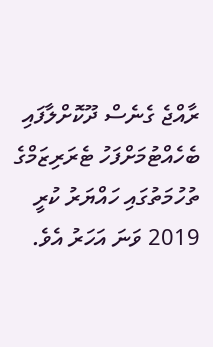ރާއްޖެ ގެނެސް ދޫކޮށްލާފައި ބެހެއްޓުމަށްފަހު ޓެރަރިޒަމްގެ ތުހުމަތުގައި ހައްޔަރު ކުރީ 2019 ވަނަ އަހަރު އެވެ.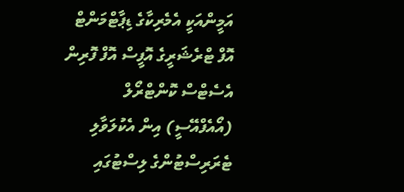އަމީންއަކީ އެމެރިކާގެ ޑިޕާޓްމަންޓް އޮފް ޓްރެޝަރީގެ އޮފީސް އޮފް ފޮރިން އެސެޓްސް ކޮންޓްރޯލް (އޯއެފްއޭސީ) އިން އެކުލަވާލި ޓެރަރިސްޓުންގެ ލިސްޓުގައި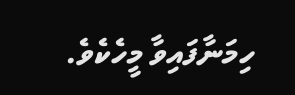ހިމަނާފައިވާ މީހެކެވެ.